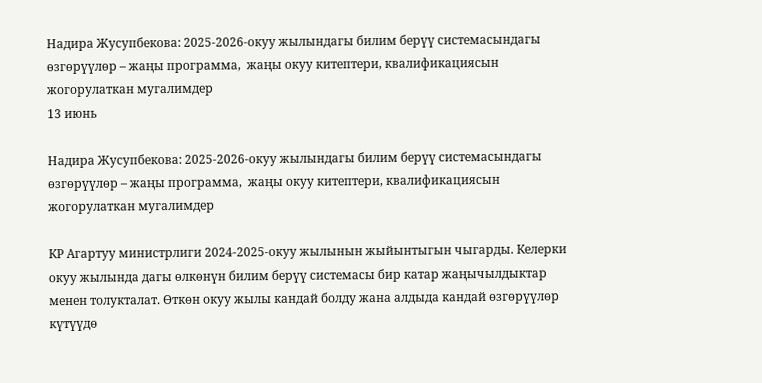Надира Жусупбекова: 2025-2026-окуу жылындагы билим берүү системасындагы өзгөрүүлөр – жаңы программа,  жаңы окуу китептери, квалификациясын жогорулаткан мугалимдер
13 июнь

Надира Жусупбекова: 2025-2026-окуу жылындагы билим берүү системасындагы өзгөрүүлөр – жаңы программа,  жаңы окуу китептери, квалификациясын жогорулаткан мугалимдер

КР Агартуу министрлиги 2024-2025-окуу жылынын жыйынтыгын чыгарды. Келерки окуу жылында дагы өлкөнүн билим берүү системасы бир катар жаңычылдыктар менен толукталат. Өткөн окуу жылы кандай болду жана алдыда кандай өзгөрүүлөр күтүүдө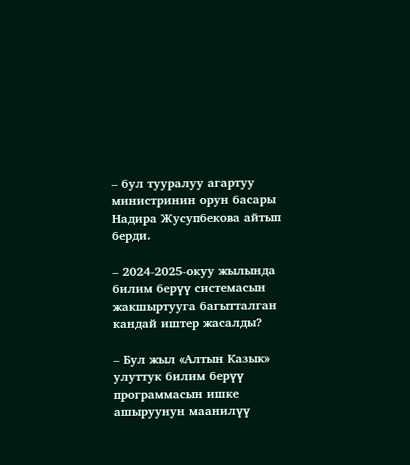– бул тууралуу агартуу министринин орун басары Надира Жусупбекова айтып берди.

– 2024-2025-окуу жылында билим берүү системасын жакшыртууга багытталган кандай иштер жасалды?

– Бул жыл «Алтын Казык» улуттук билим берүү программасын ишке ашыруунун маанилүү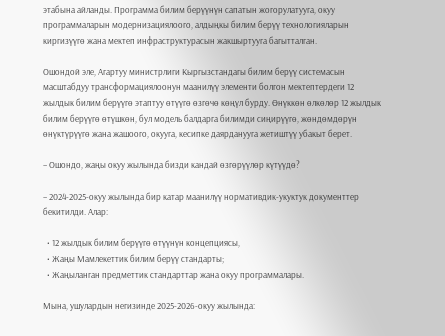этабына айланды. Программа билим берүүнүн сапатын жогорулатууга, окуу программаларын модернизациялоого, алдыңкы билим берүү технологияларын киргизүүгө жана мектеп инфраструктурасын жакшыртууга багытталган.

Ошондой эле, Агартуу министрлиги Кыргызстандагы билим берүү системасын масштабдуу трансформациялоонун маанилүү элементи болгон мектептердеги 12 жылдык билим берүүгө этаптуу өтүүгө өзгөчө көңүл бурду. Өнүккөн өлкөлөр 12 жылдык билим берүүгө өтүшкөн, бул модель балдарга билимди сиңирүүгө, жөндөмдөрүн өнүктүрүүгө жана жашоого, окууга, кесипке даярданууга жетиштүү убакыт берет.

– Ошондо, жаңы окуу жылында бизди кандай өзгөрүүлөр күтүүдө?

– 2024-2025-окуу жылында бир катар маанилүү нормативдик-укуктук документтер бекитилди. Алар:

  • 12 жылдык билим берүүгө өтүүнүн концепциясы,
  • Жаңы Мамлекеттик билим берүү стандарты;
  • Жаңыланган предметтик стандарттар жана окуу программалары.

Мына, ушулардын негизинде 2025-2026-окуу жылында: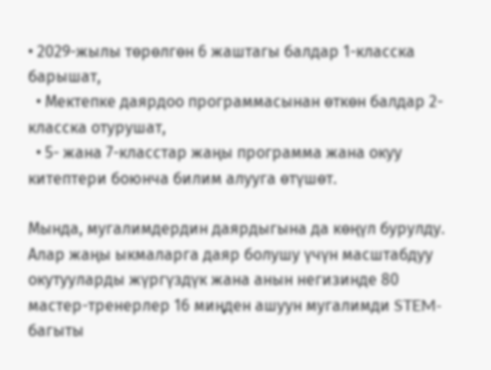• 2029-жылы төрөлгөн 6 жаштагы балдар 1-класска барышат,
  • Мектепке даярдоо программасынан өткөн балдар 2-класска отурушат,
  • 5- жана 7-класстар жаңы программа жана окуу китептери боюнча билим алууга өтүшөт.

Мында, мугалимдердин даярдыгына да көңүл бурулду. Алар жаңы ыкмаларга даяр болушу үчүн масштабдуу окутууларды жүргүздүк жана анын негизинде 80 мастер-тренерлер 16 миңден ашуун мугалимди STEM-багыты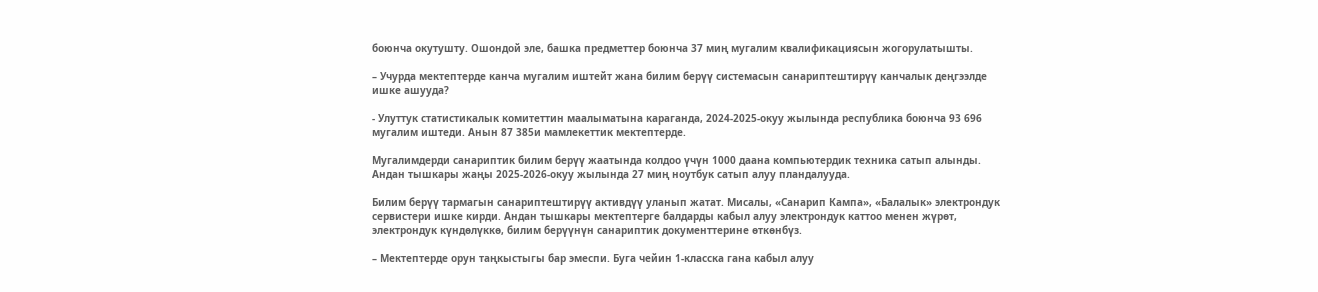боюнча окутушту. Ошондой эле, башка предметтер боюнча 37 миң мугалим квалификациясын жогорулатышты.

– Учурда мектептерде канча мугалим иштейт жана билим берүү системасын санариптештирүү канчалык деңгээлде ишке ашууда?

- Улуттук статистикалык комитеттин маалыматына караганда, 2024-2025-окуу жылында республика боюнча 93 696 мугалим иштеди. Анын 87 385и мамлекеттик мектептерде.

Мугалимдерди санариптик билим берүү жаатында колдоо үчүн 1000 даана компьютердик техника сатып алынды. Андан тышкары жаңы 2025-2026-окуу жылында 27 миң ноутбук сатып алуу пландалууда.

Билим берүү тармагын санариптештирүү активдүү уланып жатат. Мисалы, «Санарип Кампа», «Балалык» электрондук сервистери ишке кирди. Андан тышкары мектептерге балдарды кабыл алуу электрондук каттоо менен жүрөт, электрондук күндөлүккө, билим берүүнүн санариптик документтерине өткөнбүз.

– Мектептерде орун таңкыстыгы бар эмеспи. Буга чейин 1-класска гана кабыл алуу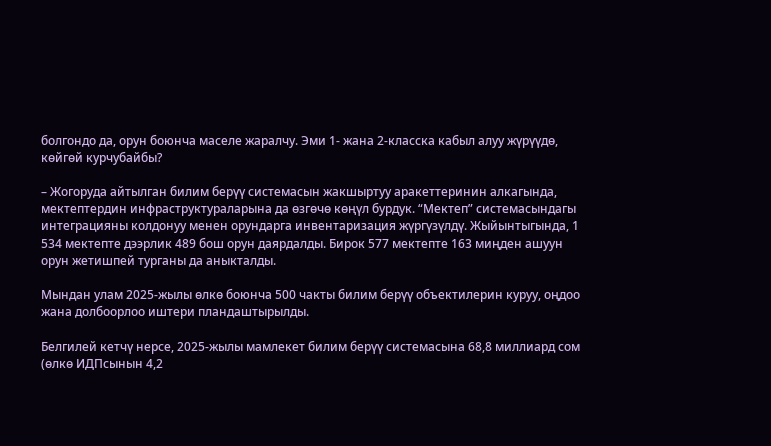болгондо да, орун боюнча маселе жаралчу. Эми 1- жана 2-класска кабыл алуу жүрүүдө,  көйгөй курчубайбы?

– Жогоруда айтылган билим берүү системасын жакшыртуу аракеттеринин алкагында, мектептердин инфраструктураларына да өзгөчө көңүл бурдук. “Мектеп” системасындагы интеграцияны колдонуу менен орундарга инвентаризация жүргүзүлдү. Жыйынтыгында, 1 534 мектепте дээрлик 489 бош орун даярдалды. Бирок 577 мектепте 163 миңден ашуун орун жетишпей турганы да аныкталды.

Мындан улам 2025-жылы өлкө боюнча 500 чакты билим берүү объектилерин куруу, оңдоо жана долбоорлоо иштери пландаштырылды.

Белгилей кетчү нерсе, 2025-жылы мамлекет билим берүү системасына 68,8 миллиард сом (өлкө ИДПсынын 4,2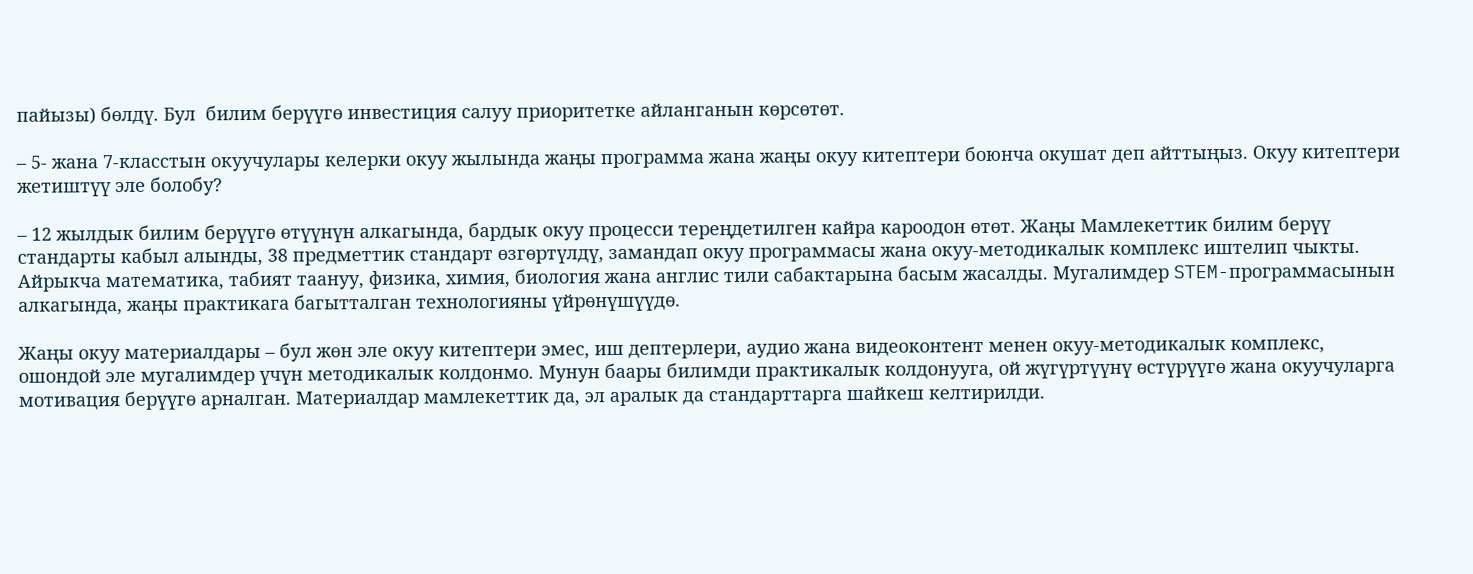пайызы) бөлдү. Бул  билим берүүгө инвестиция салуу приоритетке айланганын көрсөтөт.

– 5- жана 7-класстын окуучулары келерки окуу жылында жаңы программа жана жаңы окуу китептери боюнча окушат деп айттыңыз. Окуу китептери жетиштүү эле болобу?

– 12 жылдык билим берүүгө өтүүнүн алкагында, бардык окуу процесси тереңдетилген кайра кароодон өтөт. Жаңы Мамлекеттик билим берүү стандарты кабыл алынды, 38 предметтик стандарт өзгөртүлдү, замандап окуу программасы жана окуу-методикалык комплекс иштелип чыкты. Айрыкча математика, табият таануу, физика, химия, биология жана англис тили сабактарына басым жасалды. Мугалимдер STEM-программасынын алкагында, жаңы практикага багытталган технологияны үйрөнүшүүдө.

Жаңы окуу материалдары – бул жөн эле окуу китептери эмес, иш дептерлери, аудио жана видеоконтент менен окуу-методикалык комплекс, ошондой эле мугалимдер үчүн методикалык колдонмо. Мунун баары билимди практикалык колдонууга, ой жүгүртүүнү өстүрүүгө жана окуучуларга мотивация берүүгө арналган. Материалдар мамлекеттик да, эл аралык да стандарттарга шайкеш келтирилди.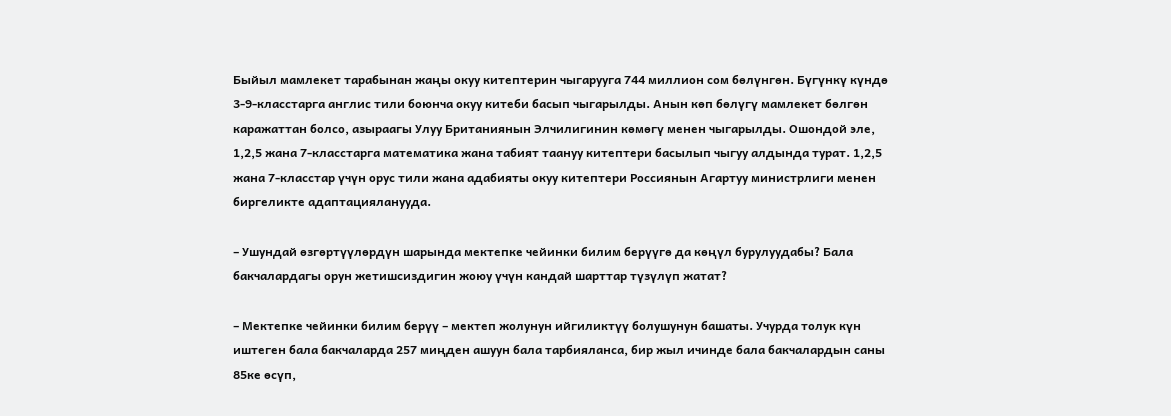Быйыл мамлекет тарабынан жаңы окуу китептерин чыгарууга 744 миллион сом бөлүнгөн. Бүгүнкү күндө 3-9-класстарга англис тили боюнча окуу китеби басып чыгарылды. Анын көп бөлүгү мамлекет бөлгөн каражаттан болсо, азыраагы Улуу Британиянын Элчилигинин көмөгү менен чыгарылды. Ошондой эле, 1,2,5 жана 7-класстарга математика жана табият таануу китептери басылып чыгуу алдында турат. 1,2,5 жана 7-класстар үчүн орус тили жана адабияты окуу китептери Россиянын Агартуу министрлиги менен биргеликте адаптацияланууда.

– Ушундай өзгөртүүлөрдүн шарында мектепке чейинки билим берүүгө да көңүл бурулуудабы? Бала бакчалардагы орун жетишсиздигин жоюу үчүн кандай шарттар түзүлүп жатат?

– Мектепке чейинки билим берүү – мектеп жолунун ийгиликтүү болушунун башаты. Учурда толук күн иштеген бала бакчаларда 257 миңден ашуун бала тарбияланса, бир жыл ичинде бала бакчалардын саны 85ке өсүп,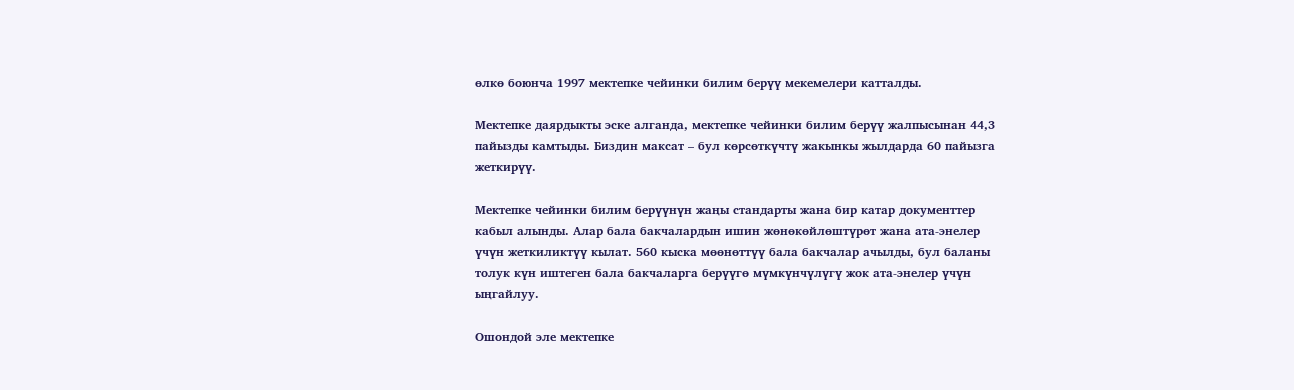өлкө боюнча 1997 мектепке чейинки билим берүү мекемелери катталды.

Мектепке даярдыкты эске алганда, мектепке чейинки билим берүү жалпысынан 44,3 пайызды камтыды. Биздин максат – бул көрсөткүчтү жакынкы жылдарда 60 пайызга жеткирүү.

Мектепке чейинки билим берүүнүн жаңы стандарты жана бир катар документтер кабыл алынды. Алар бала бакчалардын ишин жөнөкөйлөштүрөт жана ата-энелер үчүн жеткиликтүү кылат. 560 кыска мөөнөттүү бала бакчалар ачылды, бул баланы толук күн иштеген бала бакчаларга берүүгө мүмкүнчүлүгү жок ата-энелер үчүн ыңгайлуу.

Ошондой эле мектепке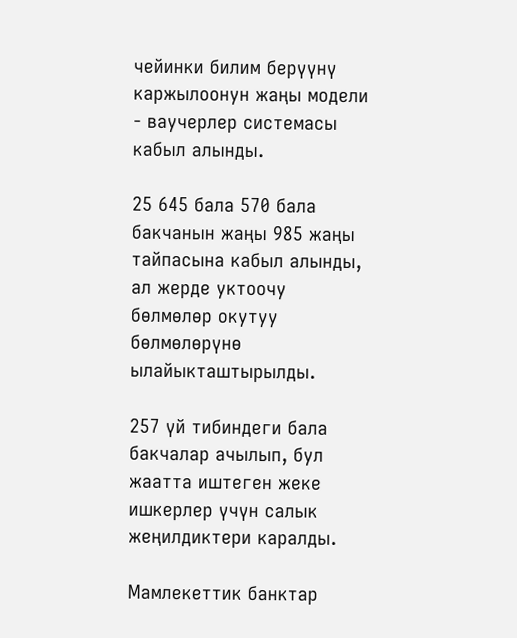чейинки билим берүүнү каржылоонун жаңы модели - ваучерлер системасы кабыл алынды.

25 645 бала 570 бала бакчанын жаңы 985 жаңы тайпасына кабыл алынды, ал жерде уктоочу бөлмөлөр окутуу бөлмөлөрүнө ылайыкташтырылды.

257 үй тибиндеги бала бакчалар ачылып, бул жаатта иштеген жеке ишкерлер үчүн салык жеңилдиктери каралды.

Мамлекеттик банктар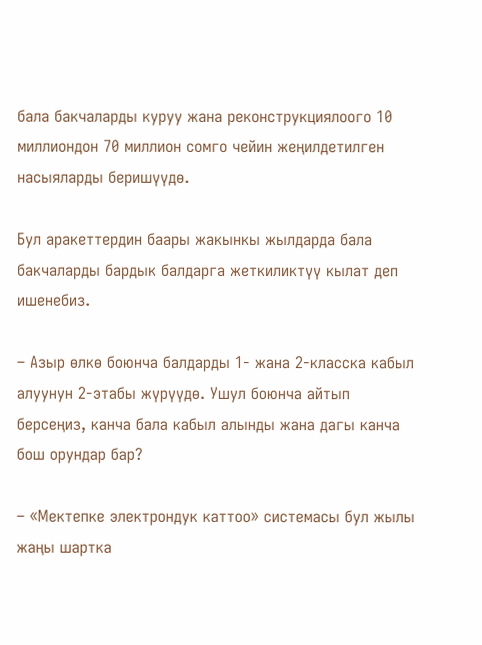бала бакчаларды куруу жана реконструкциялоого 10 миллиондон 70 миллион сомго чейин жеңилдетилген насыяларды беришүүдө.

Бул аракеттердин баары жакынкы жылдарда бала бакчаларды бардык балдарга жеткиликтүү кылат деп ишенебиз.

– Азыр өлкө боюнча балдарды 1- жана 2-класска кабыл алуунун 2-этабы жүрүүдө. Ушул боюнча айтып берсеңиз, канча бала кабыл алынды жана дагы канча бош орундар бар?

– «Мектепке электрондук каттоо» системасы бул жылы жаңы шартка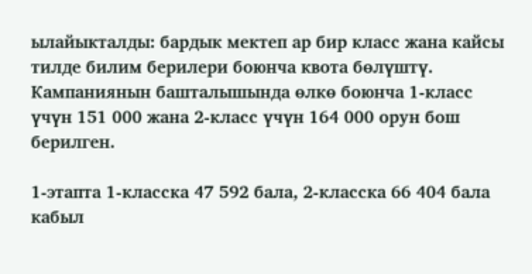ылайыкталды: бардык мектеп ар бир класс жана кайсы тилде билим берилери боюнча квота бөлүштү. Кампаниянын башталышында өлкө боюнча 1-класс үчүн 151 000 жана 2-класс үчүн 164 000 орун бош берилген.

1-этапта 1-класска 47 592 бала, 2-класска 66 404 бала кабыл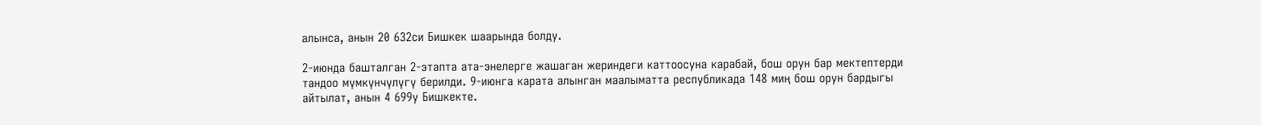алынса, анын 20 632си Бишкек шаарында болду.

2-июнда башталган 2-этапта ата-энелерге жашаган жериндеги каттоосуна карабай, бош орун бар мектептерди тандоо мүмкүнчүлүгү берилди. 9-июнга карата алынган маалыматта республикада 148 миң бош орун бардыгы айтылат, анын 4 699у Бишкекте.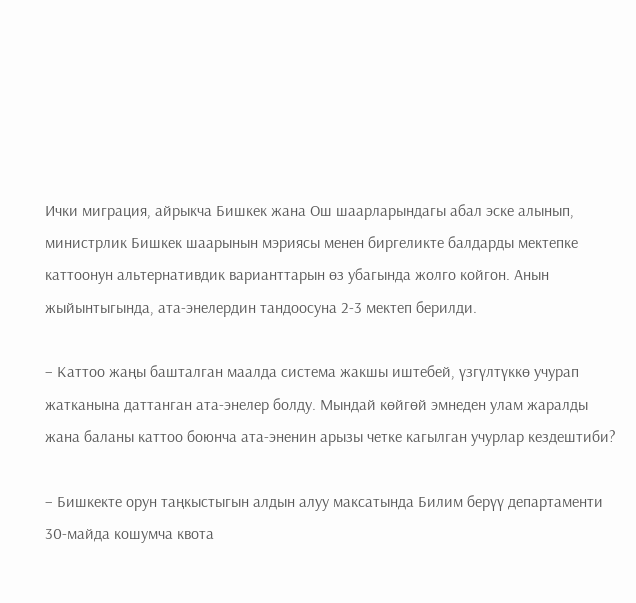Ички миграция, айрыкча Бишкек жана Ош шаарларындагы абал эске алынып, министрлик Бишкек шаарынын мэриясы менен биргеликте балдарды мектепке каттоонун альтернативдик варианттарын өз убагында жолго койгон. Анын жыйынтыгында, ата-энелердин тандоосуна 2-3 мектеп берилди.

– Каттоо жаңы башталган маалда система жакшы иштебей, үзгүлтүккө учурап жатканына даттанган ата-энелер болду. Мындай көйгөй эмнеден улам жаралды жана баланы каттоо боюнча ата-эненин арызы четке кагылган учурлар кездештиби?

– Бишкекте орун таңкыстыгын алдын алуу максатында Билим берүү департаменти 30-майда кошумча квота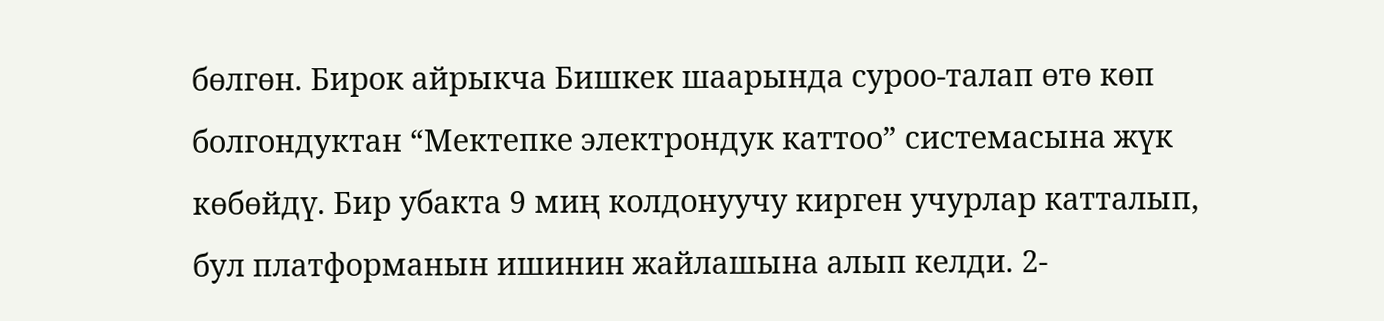бөлгөн. Бирок айрыкча Бишкек шаарында суроо-талап өтө көп болгондуктан “Мектепке электрондук каттоо” системасына жүк көбөйдү. Бир убакта 9 миң колдонуучу кирген учурлар катталып, бул платформанын ишинин жайлашына алып келди. 2-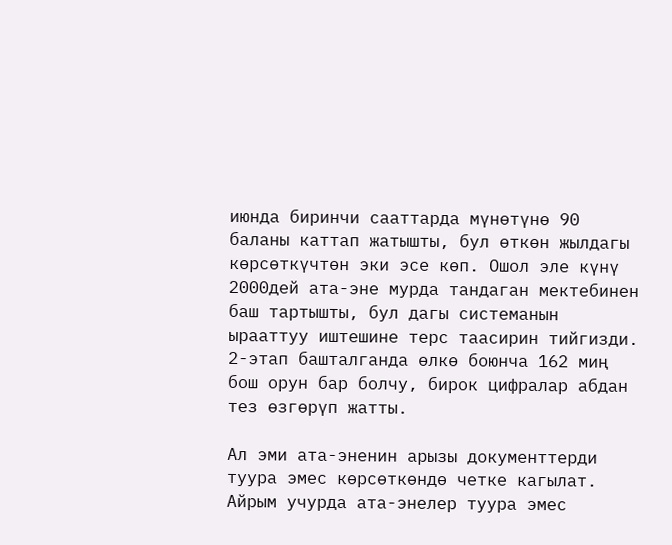июнда биринчи сааттарда мүнөтүнө 90 баланы каттап жатышты, бул өткөн жылдагы көрсөткүчтөн эки эсе көп. Ошол эле күнү 2000дей ата-эне мурда тандаган мектебинен баш тартышты, бул дагы системанын ырааттуу иштешине терс таасирин тийгизди. 2-этап башталганда өлкө боюнча 162 миң бош орун бар болчу, бирок цифралар абдан тез өзгөрүп жатты.

Ал эми ата-эненин арызы документтерди туура эмес көрсөткөндө четке кагылат. Айрым учурда ата-энелер туура эмес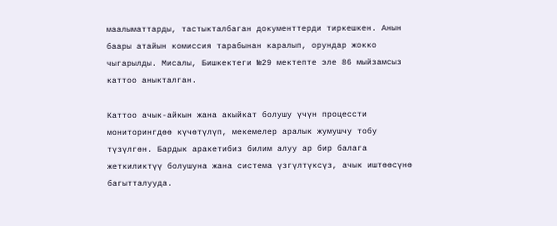маалыматтарды, тастыкталбаган документтерди тиркешкен. Анын баары атайын комиссия тарабынан каралып, орундар жокко чыгарылды. Мисалы, Бишкектеги №29 мектепте эле 86 мыйзамсыз каттоо аныкталган.

Каттоо ачык-айкын жана акыйкат болушу үчүн процессти мониторингдөө күчөтүлүп, мекемелер аралык жумушчу тобу түзүлгөн. Бардык аракетибиз билим алуу ар бир балага жеткиликтүү болушуна жана система үзгүлтүксүз, ачык иштөөсүнө багытталууда.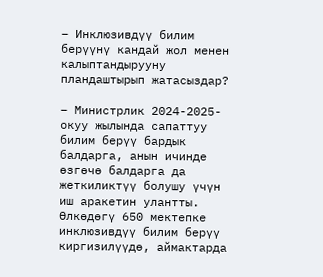– Инклюзивдүү билим берүүнү кандай жол менен калыптандырууну пландаштырып жатасыздар?

– Министрлик 2024-2025-окуу жылында сапаттуу билим берүү бардык балдарга, анын ичинде өзгөчө балдарга да жеткиликтүү болушу үчүн иш аракетин улантты. Өлкөдөгү 650 мектепке инклюзивдүү билим берүү киргизилүүдө, аймактарда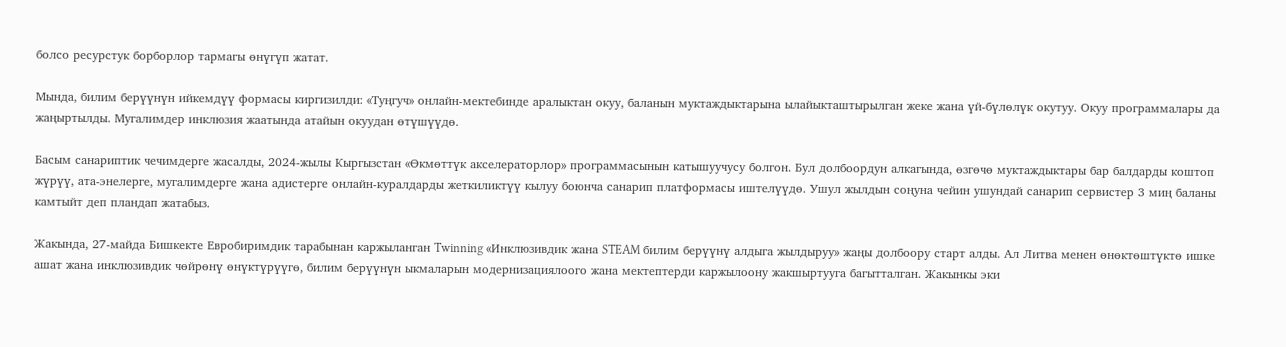болсо ресурстук борборлор тармагы өнүгүп жатат.

Мында, билим берүүнүн ийкемдүү формасы киргизилди: «Туңгуч» онлайн-мектебинде аралыктан окуу, баланын муктаждыктарына ылайыкташтырылган жеке жана үй-бүлөлүк окутуу. Окуу программалары да жаңыртылды. Мугалимдер инклюзия жаатында атайын окуудан өтүшүүдө.

Басым санариптик чечимдерге жасалды, 2024-жылы Кыргызстан «Өкмөттүк акселераторлор» программасынын катышуучусу болгон. Бул долбоордун алкагында, өзгөчө муктаждыктары бар балдарды коштоп жүрүү, ата-энелерге, мугалимдерге жана адистерге онлайн-куралдарды жеткиликтүү кылуу боюнча санарип платформасы иштелүүдө. Ушул жылдын соңуна чейин ушундай санарип сервистер 3 миң баланы камтыйт деп пландап жатабыз.

Жакында, 27-майда Бишкекте Евробиримдик тарабынан каржыланган Twinning «Инклюзивдик жана STEAM билим берүүнү алдыга жылдыруу» жаңы долбоору старт алды. Ал Литва менен өнөктөштүктө ишке ашат жана инклюзивдик чөйрөнү өнүктүрүүгө, билим берүүнүн ыкмаларын модернизациялоого жана мектептерди каржылоону жакшыртууга багытталган. Жакынкы эки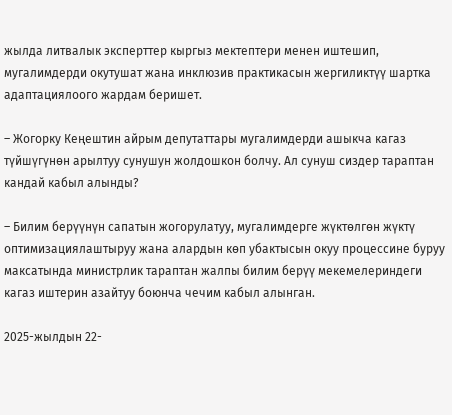жылда литвалык эксперттер кыргыз мектептери менен иштешип, мугалимдерди окутушат жана инклюзив практикасын жергиликтүү шартка адаптациялоого жардам беришет.

– Жогорку Кеңештин айрым депутаттары мугалимдерди ашыкча кагаз түйшүгүнөн арылтуу сунушун жолдошкон болчу. Ал сунуш сиздер тараптан кандай кабыл алынды?

– Билим берүүнүн сапатын жогорулатуу, мугалимдерге жүктөлгөн жүктү оптимизациялаштыруу жана алардын көп убактысын окуу процессине буруу максатында министрлик тараптан жалпы билим берүү мекемелериндеги кагаз иштерин азайтуу боюнча чечим кабыл алынган.

2025-жылдын 22-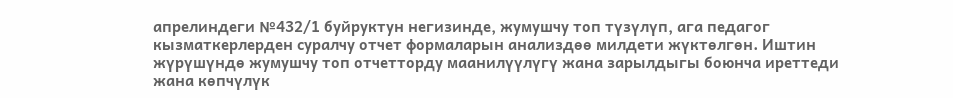апрелиндеги №432/1 буйруктун негизинде, жумушчу топ түзүлүп, ага педагог кызматкерлерден суралчу отчет формаларын анализдөө милдети жүктөлгөн. Иштин жүрүшүндө жумушчу топ отчетторду маанилүүлүгү жана зарылдыгы боюнча иреттеди жана көпчүлүк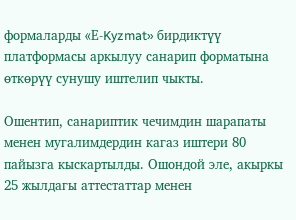формаларды «Е-Kyzmat» бирдиктүү платформасы аркылуу санарип форматына өткөрүү сунушу иштелип чыкты.

Ошентип, санариптик чечимдин шарапаты менен мугалимдердин кагаз иштери 80 пайызга кыскартылды. Ошондой эле, акыркы 25 жылдагы аттестаттар менен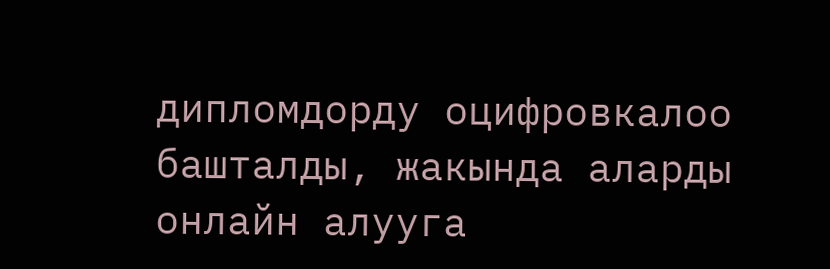дипломдорду оцифровкалоо башталды, жакында аларды онлайн алууга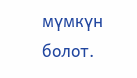мүмкүн болот.